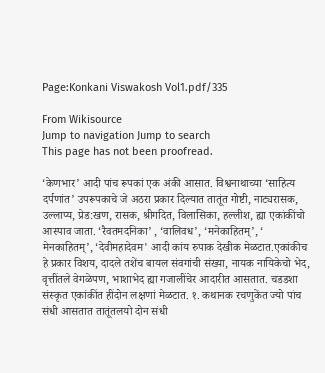Page:Konkani Viswakosh Vol1.pdf/335

From Wikisource
Jump to navigation Jump to search
This page has not been proofread.

‘केणभार’ आदी पांच रूपकां एक अंकी आसात. विश्वनाथाच्या ‘साहित्य दर्पणांत’ उपरूपकाचे जे अठरा प्रकार दिल्यात तातूंत गोष्टी, नाट्यरासक, उल्लाप्य, प्रेड:खण, रासक, श्रीगदित, विलासिका, हल्लीश, ह्या एकांकींचो आस्पाव जाता. ‘रैवतमदनिका’ , ‘वालिवध’, ‘मनेकाहितम्’, ‘ मेनकाहितम्’, ‘देवीमहादेवम' आदी कांय रुपाक देखीक मेळटात.एकांकीच हे प्रकार विशय, दादले तशेंच बायल संवगांची संख्या, नायक नायिकेचो भेद, वृत्तींतले वेगळेपण, भाशाभेद ह्या गजालींचेर आदारीत आसतात. चडडशा संस्कृत एकांकींत हींदोन लक्षणां मेळटात. १. कथानक रचणुकेंत ज्यो पांच संधी आसतात तातूंतलयो दोन संधी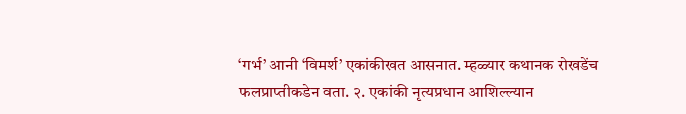‘गर्भ’ आनी ‘विमर्श’ एकांकीखत आसनात. म्हळ्यार कथानक रोखडेंच फलप्राप्तीकडेन वता. २. एकांकी नृत्यप्रधान आशिल्ल्यान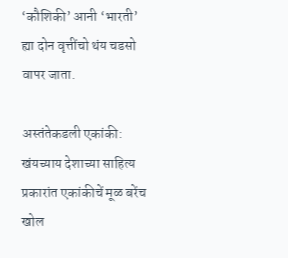‘कौशिकी’ आनी ‘भारती’ ह्या दोन वृत्तींचो थंय चडसो वापर जाता.

अस्तंतेकडली एकांकी: खंयच्याय देशाच्या साहित्य प्रकारांत एकांकीचें मूळ बरेंच खोल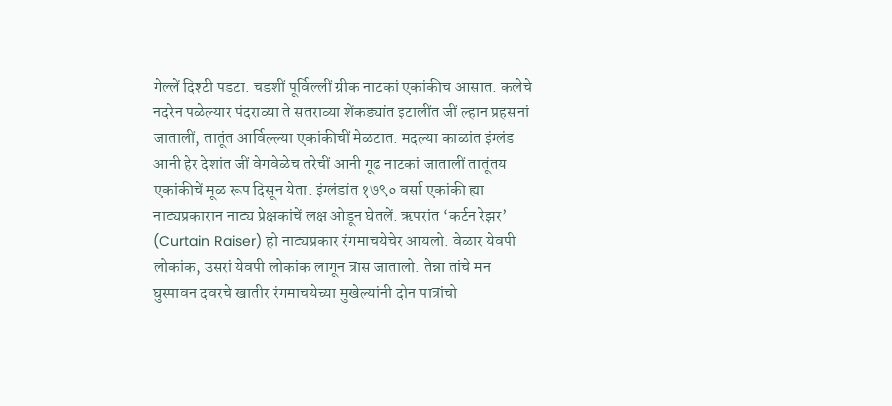गेल्लें दिश्टी पडटा. चडशीं पूर्विल्लीं ग्रीक नाटकां एकांकीच आसात. कलेचे नदरेन पळेल्यार पंदराव्या ते सतराव्या शेंकड्यांत इटालींत जीं ल्हान प्रहसनां जातालीं, तातूंत आर्विल्ल्या एकांकीचीं मेळटात. मदल्या काळांत इंग्लंड आनी हेर देशांत जीं वेगवेळेच तरेचीं आनी गूढ नाटकां जातालीं तातूंतय एकांकीचें मूळ रूप दिसून येता. इंग्लंडांत १७९० वर्सा एकांकी ह्या नाट्यप्रकारान नाट्य प्रेक्षकांचें लक्ष ओडून घेतलें. ऋपरांत ‘कर्टन रेझर’ (Curtain Raiser) हो नाट्यप्रकार रंगमाचयेचेर आयलो. वेळार येवपी लोकांक, उसरां येवपी लोकांक लागून त्रास जातालो. तेन्ना तांचे मन घुस्पावन दवरचे खातीर रंगमाचयेच्या मुखेल्यांनी दोन पात्रांचो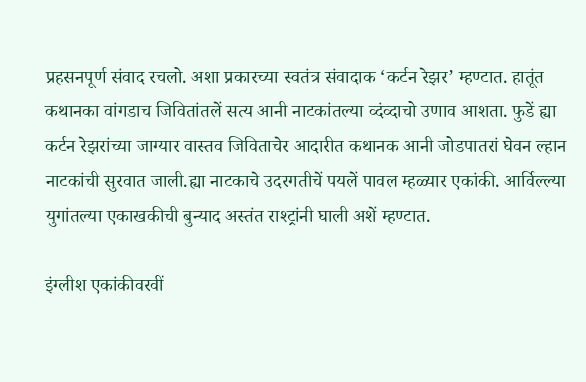प्रहसनपूर्ण संवाद रचलो. अशा प्रकारच्या स्वतंत्र संवादाक ‘कर्टन रेझर’ म्हण्टात. हातूंत कथानका वांगडाच जिवितांतलें सत्य आनी नाटकांतल्या व्दंव्दाचो उणाव आशता. फुडें ह्या कर्टन रेझरांच्या जाग्यार वास्तव जिविताचेर आदारीत कथानक आनी जोडपातरां घेवन ल्हान नाटकांची सुरवात जाली.ह्या नाटकाचे उदरगतीचें पयलें पावल म्हळ्यार एकांकी. आर्विल्ल्या युगांतल्या एकाखकीची बुन्याद अस्तंत राश्ट्रांनी घाली अशें म्हण्टात.

इंग्लीश एकांकीवरवीं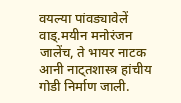वयल्या पांवड्यावेलें वाड्.मयीन मनोरंजन जालेंच, ते भायर नाटक आनी नाट्तशास्त्र हांचीय गोडी निर्माण जाली.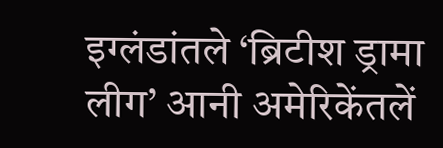इग्लंडांतले ‘ब्रिटीश ड्रामा लीग’ आनी अमेरिकेंतलें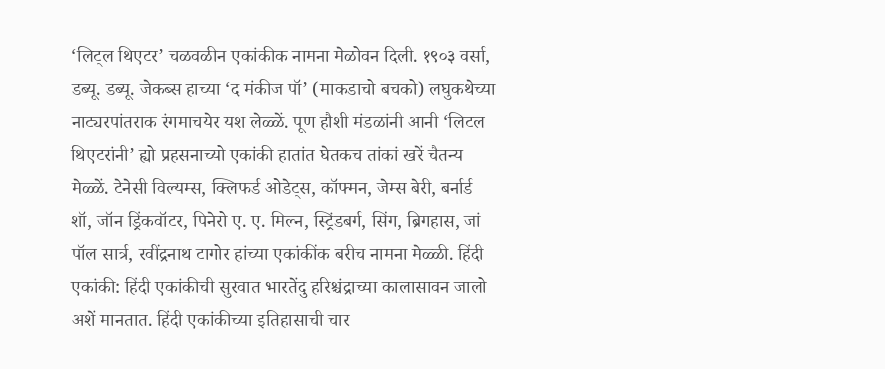‘लिट्ल थिएटर’ चळवळीन एकांकीक नामना मेळोवन दिली. १९०३ वर्सा, डब्यू. डब्यू. जेकब्स हाच्या ‘द मंकीज पॉ’ (माकडाचो बचको) लघुकथेच्या नाट्यरपांतराक रंगमाचयेर यश लेळ्ळें. पूण हौशी मंडळांनी आनी ‘लिटल थिएटरांनी’ ह्यो प्रहसनाच्यो एकांकी हातांत घेतकच तांकां खरें चैतन्य मेळ्ळें. टेनेसी विल्यम्स, क्लिफर्ड ओडेट्स, कॉफ्मन, जेम्स बेरी, बर्नार्ड शॉ, जॉन ड्रिंकवॉटर, पिनेरो ए. ए. मिल्न, स्ट्रिंडबर्ग, सिंग, ब्रिगहास, जां पॉल सार्त्र, रवींद्रनाथ टागोर हांच्या एकांकींक बरीच नामना मेळ्ळी. हिंदी एकांकी: हिंदी एकांकीची सुरवात भारतेंदु हरिश्चंद्राच्या कालासावन जालो अशें मानतात. हिंदी एकांकीच्या इतिहासाची चार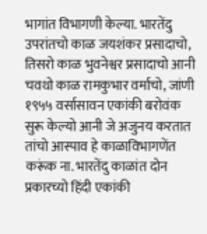भागांत विभागणी केल्या. भारतेंदु उपरांतचो काळ जयशंकर प्रसादाचो, तिसरो काळ भुवनेश्वर प्रसादाचो आनी चवथो काळ रामकुभार वर्माचो, जांणी १९५५ वर्सासावन एकांकी बरोवंक सुरू केल्यो आनी जे अजुनय करतात तांचो आस्पाव हे काळाविभागणेंत करूंक ना. भारतेंदु काळांत दोन प्रकारच्यो हिंदी एकांकी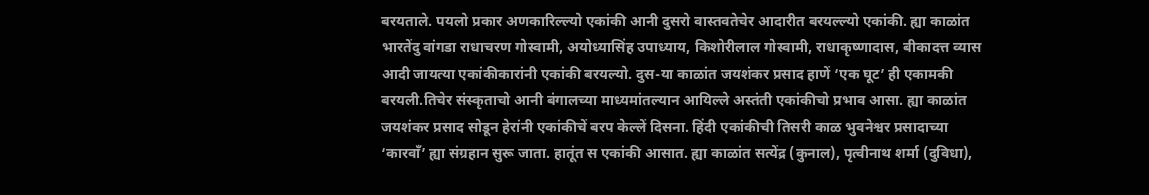बरयताले. पयलो प्रकार अणकारिल्ल्यो एकांकी आनी दुसरो वास्तवतेचेर आदारीत बरयल्ल्यो एकांकी. ह्या काळांत भारतेंदु वांगडा राधाचरण गोस्वामी, अयोध्यासिंह उपाध्याय, किशोरीलाल गोस्वामी, राधाकृष्णादास, बीकादत्त व्यास आदी जायत्या एकांकीकारांनी एकांकी बरयल्यो. दुस-या काळांत जयशंकर प्रसाद हाणें ‘एक घूट’ ही एकामकी बरयली.तिचेर संस्कृताचो आनी बंगालच्या माध्यमांतल्यान आयिल्ले अस्तंती एकांकीचो प्रभाव आसा. ह्या काळांत जयशंकर प्रसाद सोडून हेरांनी एकांकीचें बरप केल्लें दिसना. हिंदी एकांकीची तिसरी काळ भुवनेश्वर प्रसादाच्या ‘कारवॉं’ ह्या संग्रहान सुरू जाता. हातूंत स एकांकी आसात. ह्या काळांत सत्येंद्र (कुनाल), पृत्वीनाथ शर्मा (दुविधा),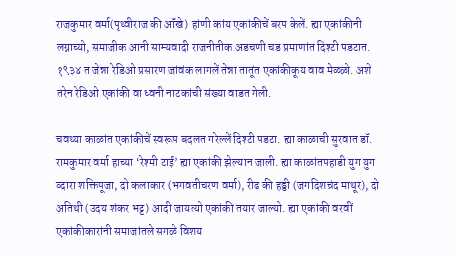राजकुमार वर्मा(पृथ्वीराज की ऑंखे) हांणी कांय एकांकीचें बरप केलें. ह्या एकांकीनी लग्नाच्यो, समाजीक आनी साम्यवादी राजनीतीक अडचणी चड प्रमाणांत दिश्टी पडटात. १९३४ त जेन्ना रेडिओ प्रसारण जांवंक लागलें तेन्ना तातूंत एकांकीकूय वाव मेळ्ळो. अशे तरेन रेडिओ एकांकी वा ध्वनी नाटकांची संख्या वाडत गेली.

चवथ्या काळांत एकांकीचें स्वरूप बदलत गरेल्लें दिश्टी पडटा. ह्या काळाची सुरवात डॉ. रामकुमार वर्मा हाच्या ‘रेश्मी टाई’ ह्या एकांकी झेल्यान जाली. ह्या काळांतपहाडी युग युग व्दारा शक्तिपूजा, दो कलाकार (भगवतीचरण वर्मा), रीढ की हड्डी (जगदिशच्रंद माथूर), दो अतिथी (उदय शंकर भट्ट) आदी जायत्यो एकांकी तयार जाल्यो. ह्या एकांकी वरवीं एकांकीकारांनी समाजांतले सगळे विशय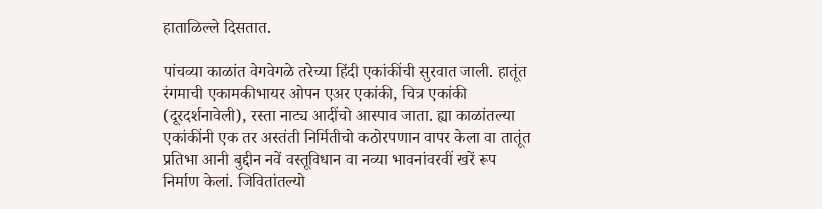हाताळिल्ले दिसतात.

पांचव्या काळांत वेगवेगळे तरेच्या हिंदी एकांकींची सुरवात जाली. हातूंत रंगमाची एकामकीभायर ओपन एअर एकांकी, चित्र एकांकी (दूरदर्शनावेली), रस्ता नाट्य आदींचो आस्पाव जाता. ह्या काळांतल्या एकांकींनी एक तर अस्तंती निर्मितीचो कठोरपणान वापर केला वा तातूंत प्रतिभा आनी बुद्दीन नवें वस्तूविधान वा नव्या भावनांवरवीं खरें रूप निर्माण केलां. जिवितांतल्यो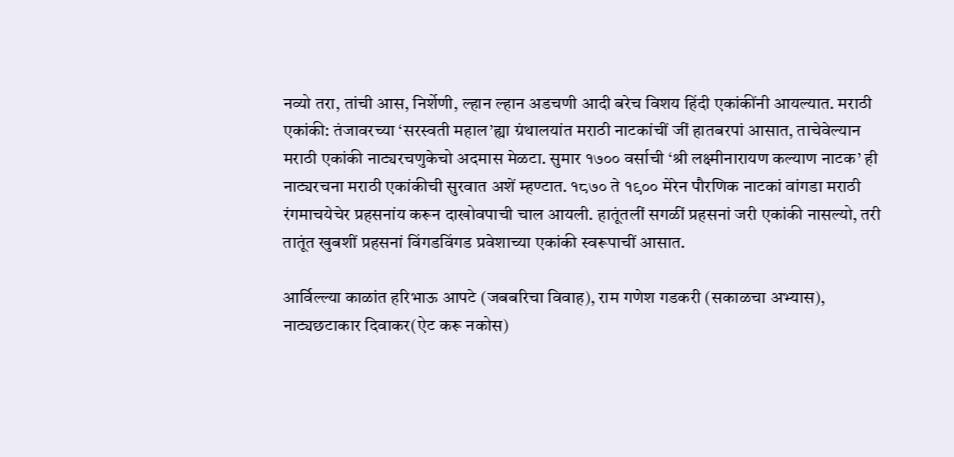नव्यो तरा, तांची आस, निर्शेणी, ल्हान ल्हान अडचणी आदी बरेच विशय हिंदी एकांकींनी आयल्यात. मराठी एकांकी: तंजावरच्या ‘सरस्वती महाल’ह्या ग्रंथालयांत मराठी नाटकांचीं जीं हातबरपां आसात, ताचेवेल्यान मराठी एकांकी नाट्यरचणुकेचो अदमास मेळटा. सुमार १७०० वर्साची ‘श्री लक्ष्मीनारायण कल्याण नाटक’ ही नाट्यरचना मराठी एकांकीची सुरवात अशें म्हण्टात. १८७० ते १९०० मेरेन पौरणिक नाटकां वांगडा मराठी रंगमाचयेचेर प्रहसनांय करून दाखोवपाची चाल आयली. हातूंतलीं सगळीं प्रहसनां जरी एकांकी नासल्यो, तरी तातूंत खुबशीं प्रहसनां विंगडविंगड प्रवेशाच्या एकांकी स्वरूपाचीं आसात.

आर्विल्ल्या काळांत हरिभाऊ आपटे (जबबरिचा विवाह), राम गणेश गडकरी (सकाळचा अभ्यास), नाट्यछटाकार दिवाकर(ऐट करू नकोस)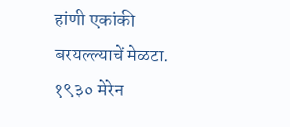हांणी एकांकी बरयल्ल्याचें मेळटा. १९३० मेरेन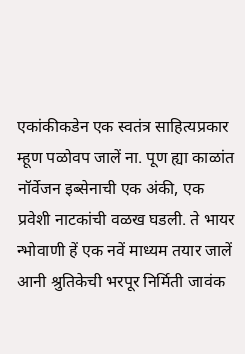एकांकीकडेन एक स्वतंत्र साहित्यप्रकार म्हूण पळोवप जालें ना. पूण ह्या काळांत नॉर्वेजन इब्सेनाची एक अंकी, एक प्रवेशी नाटकांची वळख घडली. ते भायर न्भोवाणी हें एक नवें माध्यम तयार जालें आनी श्रुतिकेची भरपूर निर्मिती जावंक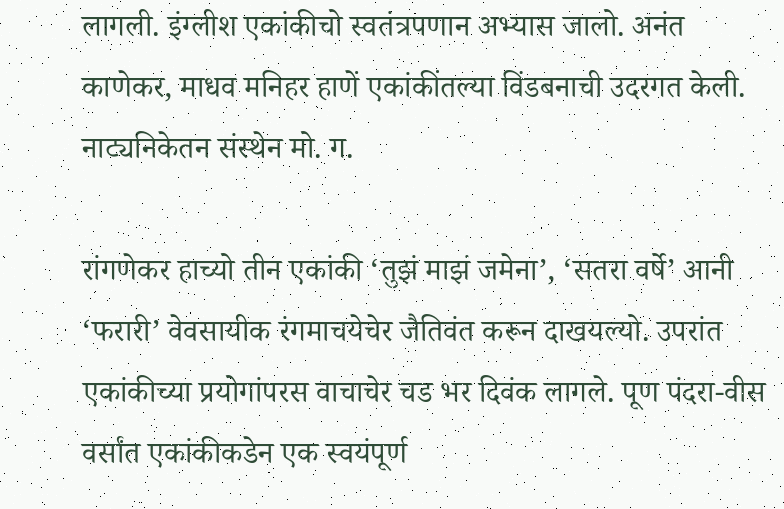लागली. इंग्लीश एकांकीचो स्वतंत्रपणान अभ्यास जालो. अनंत काणेकर, माधव मनिहर हाणें एकांकींतल्या विंडबनाची उदरगत केली. नाट्यनिकेतन संस्थेन मो. ग.

रांगणेकर हाच्यो तीन एकांकी ‘तुझं माझं जमेना’, ‘सतरा वर्षे’ आनी ‘फरारी’ वेवसायीक रंगमाचयेचेर जैतिवंत करून दाखयल्यो. उपरांत एकांकीच्या प्रयोगांपरस वाचाचेर चड भर दिवंक लागले. पूण पंदरा-वीस वर्सांत एकांकीकडेन एक स्वयंपूर्ण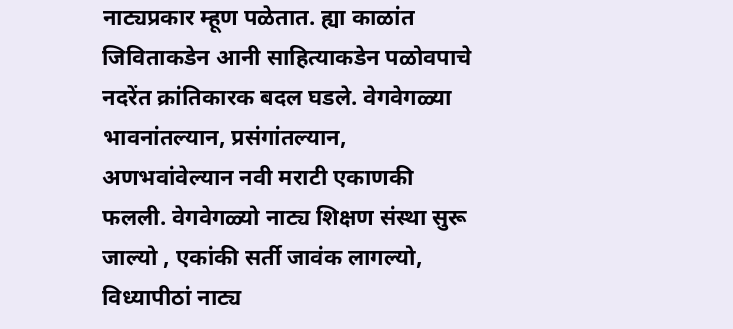नाट्यप्रकार म्हूण पळेतात. ह्या काळांत जिविताकडेन आनी साहित्याकडेन पळोवपाचे नदरेंत क्रांतिकारक बदल घडले. वेगवेगळ्या भावनांतल्यान, प्रसंगांतल्यान, अणभवांवेल्यान नवी मराटी एकाणकी फलली. वेगवेगळ्यो नाट्य शिक्षण संस्था सुरू जाल्यो , एकांकी सर्ती जावंक लागल्यो, विध्यापीठां नाट्य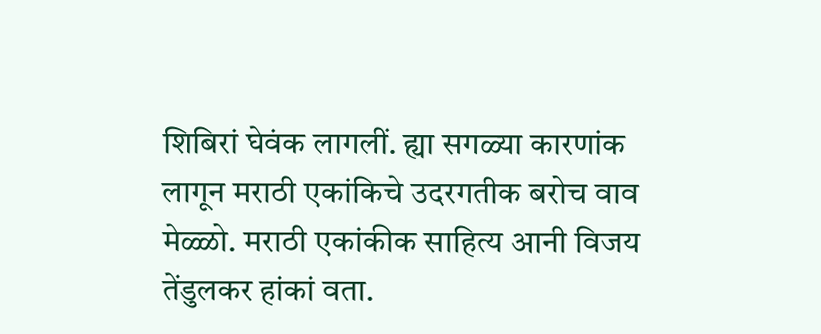शिबिरां घेवंक लागलीं. ह्या सगळ्या कारणांक लागून मराठी एकांकिचे उदरगतीक बरोच वाव मेळ्ळो. मराठी एकांकीक साहित्य आनी विजय तेंडुलकर हांकां वता.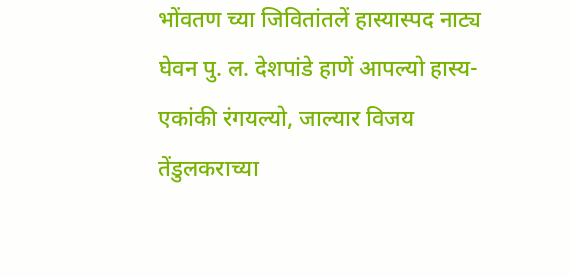भोंवतण च्या जिवितांतलें हास्यास्पद नाट्य घेवन पु. ल. देशपांडे हाणें आपल्यो हास्य- एकांकी रंगयल्यो, जाल्यार विजय तेंडुलकराच्या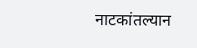नाटकांतल्यान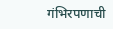गंभिरपणाची